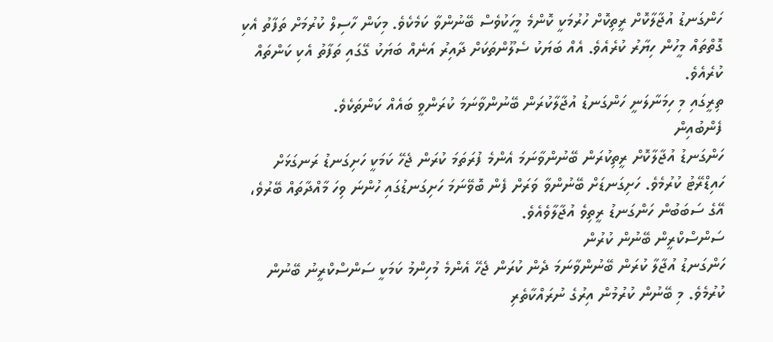ހަންގަނޑު އުޖާލާކޮށް ރީތިކޮށް ހުރުމަކީ ކޮންމެ މީހަކުވެސް ބޭނުންވާ ކަމެކެވެ. މިކަން ހާސިލް ކުރުމަށް ތަފާތު އެކި ގޮތްތައް މީހުން ހިޔާރު ކުރެއެވެ. އެއް ބަޔަކު ސެލޫންތަކަށް ދާއިރު އަނެއް ބަޔަކު ގޭގައި ތަފާތު އެކި ކަންތައް ކުރެއެވެ.
ތިރީގައި މި ހިމަނާލަނީ ހަންގަނޑު އުޖާލާކުރަން ބޭނުންވާނަމަ ކުރަންވީ ބައެއް ކަންތަކެވެ.
ފެންބުއިން
ހަންގަނޑު އުޖާލާކޮށް ރީތިކުރަން ބޭނުންވާނަމަ އެންމެ ފުރަތަމަ ކުރަން ޖެހޭ ކަމަކީ ހަށިގަނޑު ރަނގަޅަށް ހައިޑްރޭޓު ކުރުމެވެ. ހަށިގަނޑަށް ބޭނުންވާ ވަރަށް ފެން ބޮވޭނަމަ ހަށިގަނޑުގައި ހުންނަ ވިހަ މާއްދާތައް ބޭރުވެ، އޭގެ ސަބަބުން ހަންގަނޑު ރީތިވެ އުޖާލާވެއެވެ.
ސަންސްކްރީން ބޭނުން ކުރުން
ހަންގަނޑު އުޖާލާ ކުރަން ބޭނުންވާނަމަ ދެން ކުރަން ޖެހޭ އެންމެ މުހިންމު ކަމަކީ ސަންސްކްރީނު ބޭނުން ކުރުމެވެ. މި ބޭނުން ކުރުމުން އިރުގެ ނުރައްކާތެރި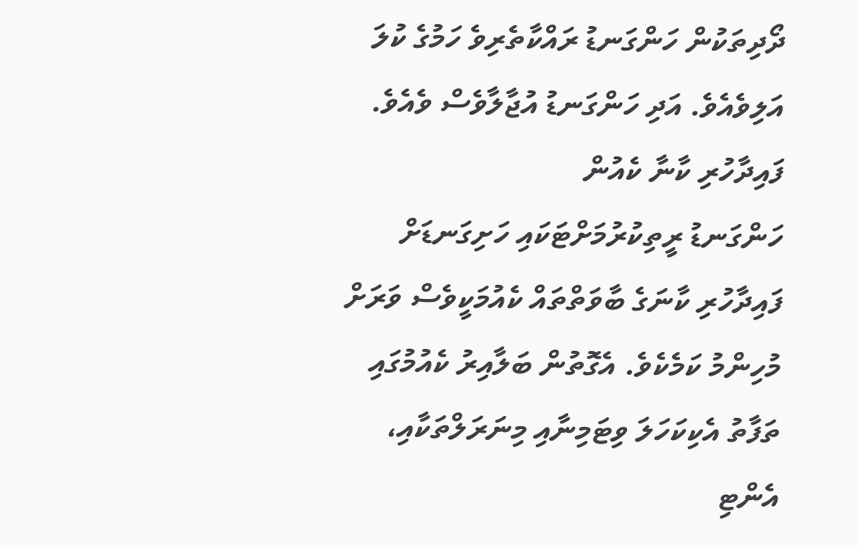ދޯދިތަކުން ހަންގަނޑު ރައްކާތެރިވެ ހަމުގެ ކުލަ އަލިވެއެވެ. އަދި ހަންގަނޑު އުޖާލާވެސް ވެއެވެ.
ފައިދާހުރި ކާނާ ކެއުން
ހަންގަނޑު ރީތިކުރުމަށްޓަކައި ހަށިގަނޑަށް ފައިދާހުރި ކާނަގެ ބާވަތްތައް ކެއުމަކީވެސް ވަރަށް މުހިންމު ކަމެކެވެ. އެގޮތުން ބަލާއިރު ކެއުމުގައި ތަފާތު އެކިކަހަލަ ވިޓަމިނާއި މިނަރަލްތަކާއި، އެންޓި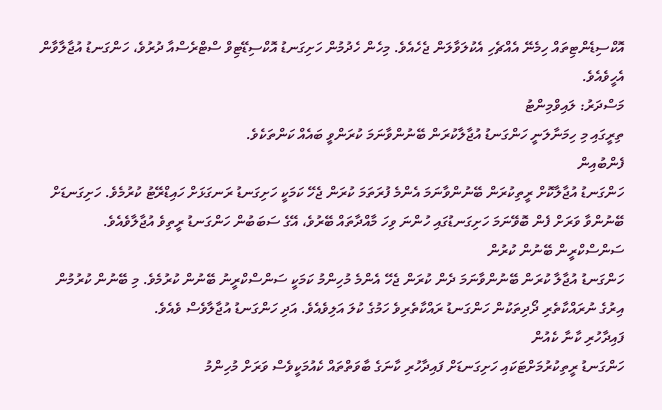އޮކްސިޑެންޓިތައް ހިމެނޭ އެއްޗެހި އެކުލަވާލަން ޖެހެއެވެ. މިހެން ހެދުމުން ހަށިގަނޑު އޮކްސިޑޭޓިވް ސްޓްރެސްއާ ދުރުވެ، ހަންގަނޑު އުޖާލާވާން އެހީވެއެވެ.
މަސްދަރު: ލައިވްމިންޓު
ތިރީގައި މި ހިމަނާލަނީ ހަންގަނޑު އުޖާލާކުރަން ބޭނުންވާނަމަ ކުރަންވީ ބައެއް ކަންތަކެވެ.
ފެންބުއިން
ހަންގަނޑު އުޖާލާކޮށް ރީތިކުރަން ބޭނުންވާނަމަ އެންމެ ފުރަތަމަ ކުރަން ޖެހޭ ކަމަކީ ހަށިގަނޑު ރަނގަޅަށް ހައިޑްރޭޓު ކުރުމެވެ. ހަށިގަނޑަށް ބޭނުންވާ ވަރަށް ފެން ބޮވޭނަމަ ހަށިގަނޑުގައި ހުންނަ ވިހަ މާއްދާތައް ބޭރުވެ، އޭގެ ސަބަބުން ހަންގަނޑު ރީތިވެ އުޖާލާވެއެވެ.
ސަންސްކްރީން ބޭނުން ކުރުން
ހަންގަނޑު އުޖާލާ ކުރަން ބޭނުންވާނަމަ ދެން ކުރަން ޖެހޭ އެންމެ މުހިންމު ކަމަކީ ސަންސްކްރީނު ބޭނުން ކުރުމެވެ. މި ބޭނުން ކުރުމުން އިރުގެ ނުރައްކާތެރި ދޯދިތަކުން ހަންގަނޑު ރައްކާތެރިވެ ހަމުގެ ކުލަ އަލިވެއެވެ. އަދި ހަންގަނޑު އުޖާލާވެސް ވެއެވެ.
ފައިދާހުރި ކާނާ ކެއުން
ހަންގަނޑު ރީތިކުރުމަށްޓަކައި ހަށިގަނޑަށް ފައިދާހުރި ކާނަގެ ބާވަތްތައް ކެއުމަކީވެސް ވަރަށް މުހިންމު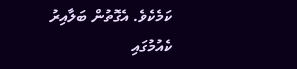ކަމެކެވެ. އެގޮތުން ބަލާއިރު ކެއުމުގައި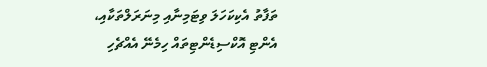ތަފާތު އެކިކަހަލަ ވިޓަމިނާއި މިނަރަލްތަކާއި، އެންޓި އޮކްސިޑެންޓިތައް ހިމެނޭ އެއްޗެހި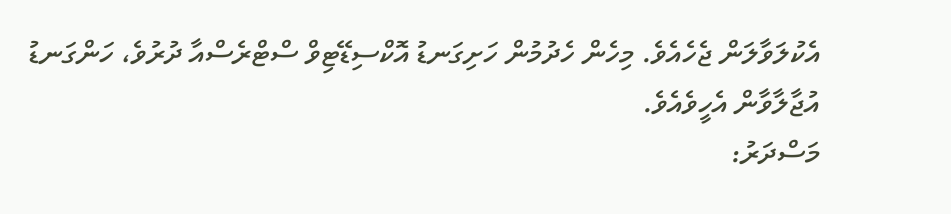އެކުލަވާލަން ޖެހެއެވެ. މިހެން ހެދުމުން ހަށިގަނޑު އޮކްސިޑޭޓިވް ސްޓްރެސްއާ ދުރުވެ، ހަންގަނޑު އުޖާލާވާން އެހީވެއެވެ.
މަސްދަރު: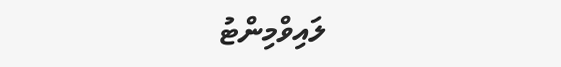ލައިވްމިންޓު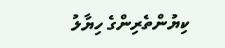ކިޔުންތެރިންގެ ހިޔާލު